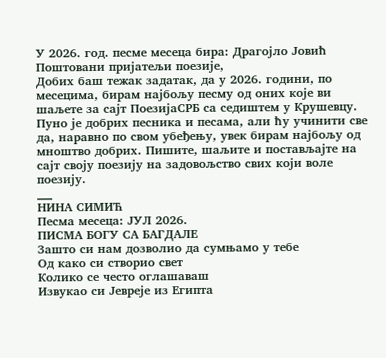У 2026. год. песме месеца бира: Драгојло Јовић
Поштовани пријатељи поезије,
Добих баш тежак задатак, да у 2026. години, по месецима, бирам најбољу песму од оних које ви шаљете за сајт ПоезијаСРБ са седиштем у Крушевцу. Пуно је добрих песника и песама, али ћу учинити све да, наравно по свом убеђењу, увек бирам најбољу од мноштво добрих. Пишите, шаљите и постављајте на сајт своју поезију на задовољство свих који воле поезију.
___
НИНА СИМИЋ
Песма месеца: ЈУЛ 2026.
ПИСМА БОГУ СА БАГДАЛЕ
Зашто си нам дозволио да сумњамо у тебе
Од како си створио свет
Колико се често оглашаваш
Извукао си Јевреје из Египта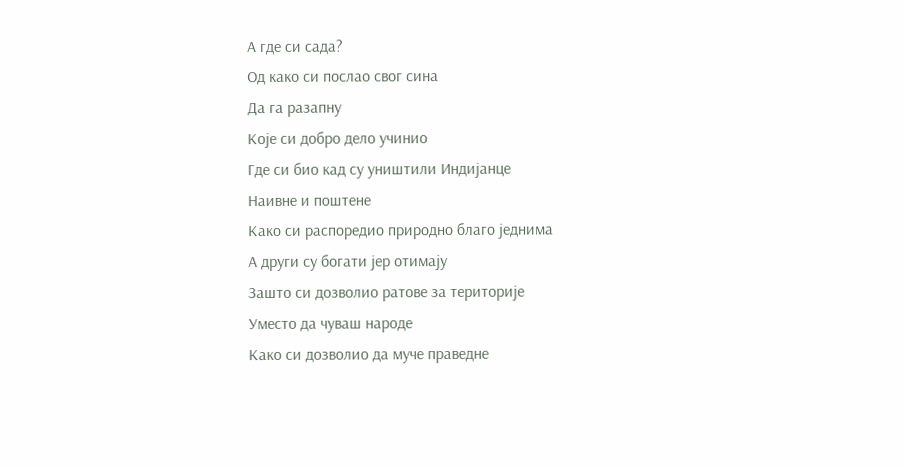А где си сада?
Од како си послао свог сина
Да га разапну
Које си добро дело учинио
Где си био кад су уништили Индијанце
Наивне и поштене
Како си распоредио природно благо једнима
А други су богати јер отимају
Зашто си дозволио ратове за територије
Уместо да чуваш народе
Како си дозволио да муче праведне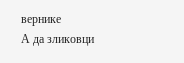вернике
А да зликовци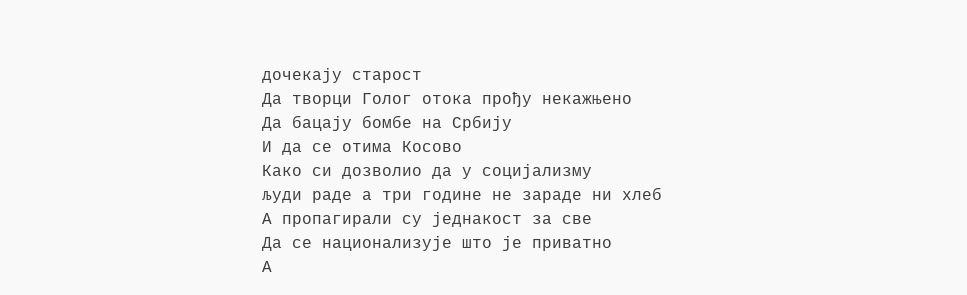дочекају старост
Да творци Голог отока прођу некажњено
Да бацају бомбе на Србију
И да се отима Косово
Како си дозволио да у социјализму
људи раде а три године не зараде ни хлеб
А пропагирали су једнакост за све
Да се национализује што је приватно
А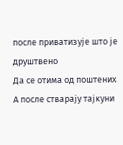после приватизује што је друштвено
Да се отима од поштених
А после стварају тајкуни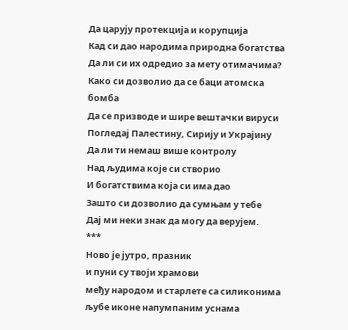Да царују протекција и корупција
Кад си дао народима природна богатства
Да ли си их одредио за мету отимачима?
Како си дозволио да се баци атомска бомба
Да се призводе и шире вештачки вируси
Погледај Палестину, Сирију и Украјину
Да ли ти немаш више контролу
Над људима које си створио
И богатствима која си има дао
Зашто си дозволио да сумњам у тебе
Дај ми неки знак да могу да верујем.
***
Ново је јутро, празник
и пуни су твоји храмови
међу народом и старлете са силиконима
љубе иконе напумпаним уснама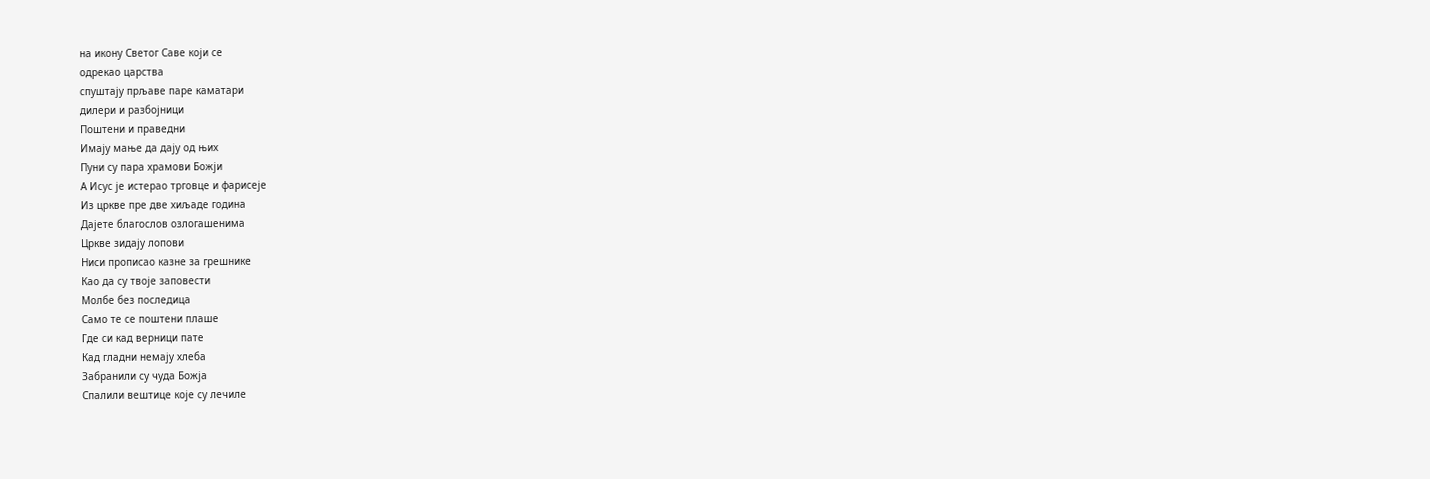на икону Светог Саве који се
одрекао царства
спуштају прљаве паре каматари
дилери и разбојници
Поштени и праведни
Имају мање да дају од њих
Пуни су пара храмови Божји
А Исус је истерао трговце и фарисеје
Из цркве пре две хиљаде година
Дајете благослов озлогашенима
Цркве зидају лопови
Ниси прописао казне за грешнике
Као да су твоје заповести
Молбе без последица
Само те се поштени плаше
Где си кад верници пате
Кад гладни немају хлеба
Забранили су чуда Божја
Спалили вештице које су лечиле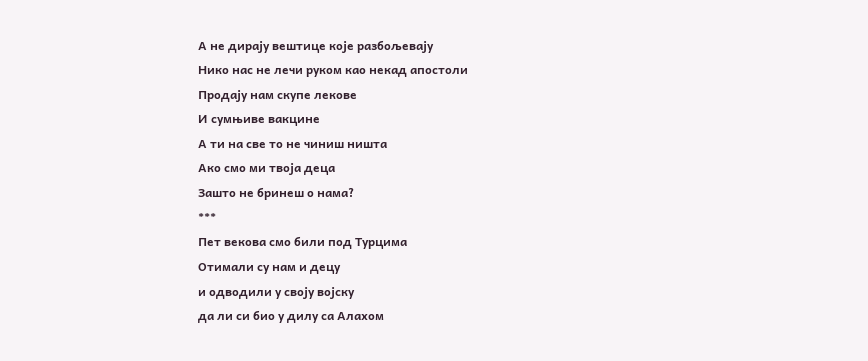А не дирају вештице које разбољевају
Нико нас не лечи руком као некад апостоли
Продају нам скупе лекове
И сумњиве вакцине
А ти на све то не чиниш ништа
Ако смо ми твоја деца
Зашто не бринеш о нама?
***
Пет векова смо били под Турцима
Отимали су нам и децу
и одводили у своју војску
да ли си био у дилу са Алахом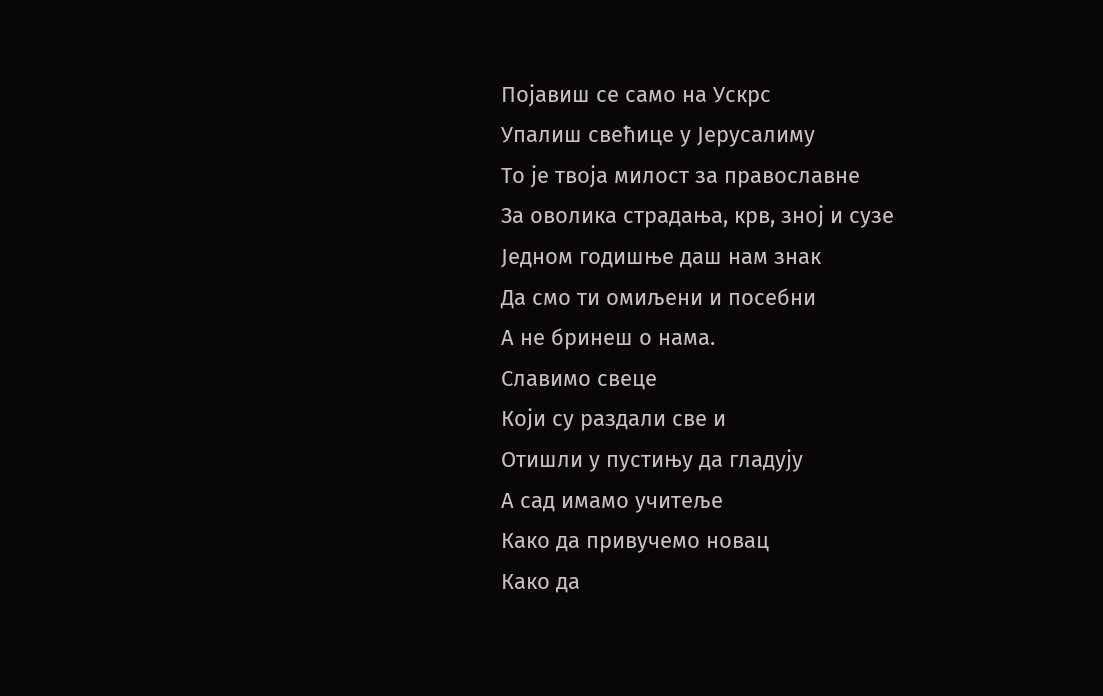Појавиш се само на Ускрс
Упалиш свећице у Јерусалиму
То је твоја милост за православне
За оволика страдања, крв, зној и сузе
Једном годишње даш нам знак
Да смо ти омиљени и посебни
А не бринеш о нама.
Славимо свеце
Који су раздали све и
Отишли у пустињу да гладују
А сад имамо учитеље
Како да привучемо новац
Како да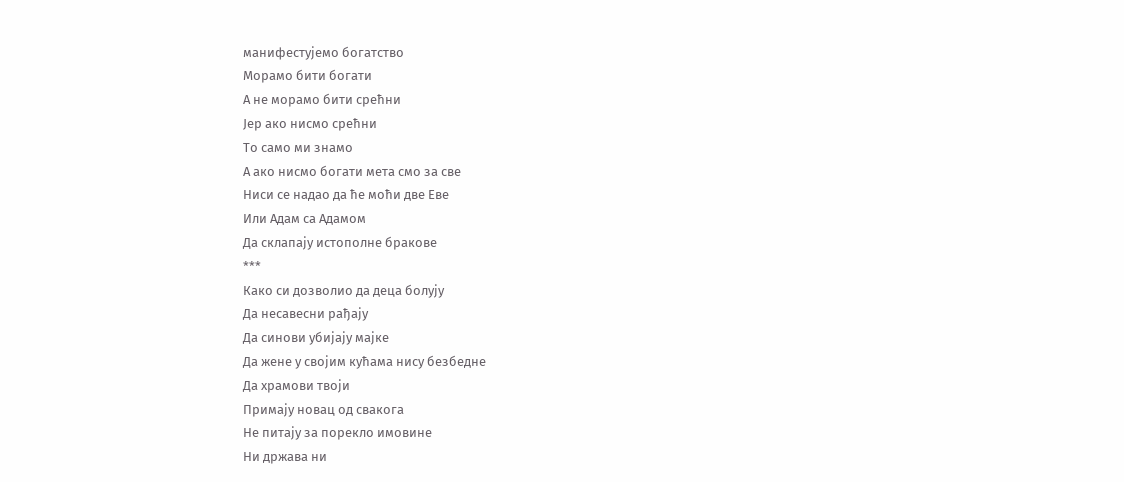манифестујемо богатство
Морамо бити богати
А не морамо бити срећни
Јер ако нисмо срећни
То само ми знамо
А ако нисмо богати мета смо за све
Ниси се надао да ће моћи две Еве
Или Адам са Адамом
Да склапају истополне бракове
***
Како си дозволио да деца болују
Да несавесни рађају
Да синови убијају мајке
Да жене у својим кућама нису безбедне
Да храмови твоји
Примају новац од свакога
Не питају за порекло имовине
Ни држава ни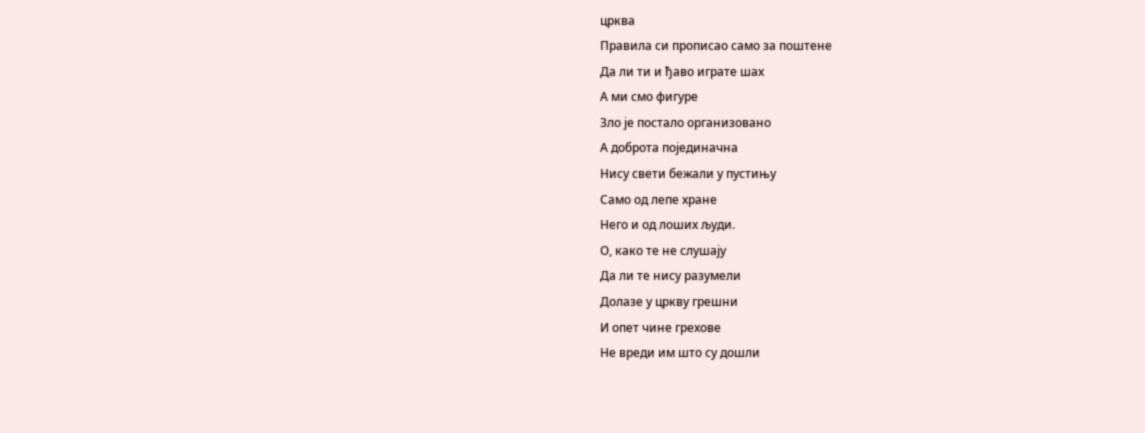црква
Правила си прописао само за поштене
Да ли ти и ђаво играте шах
А ми смо фигуре
Зло је постало организовано
А доброта појединачна
Нису свети бежали у пустињу
Само од лепе хране
Него и од лоших људи.
О, како те не слушају
Да ли те нису разумели
Долазе у цркву грешни
И опет чине грехове
Не вреди им што су дошли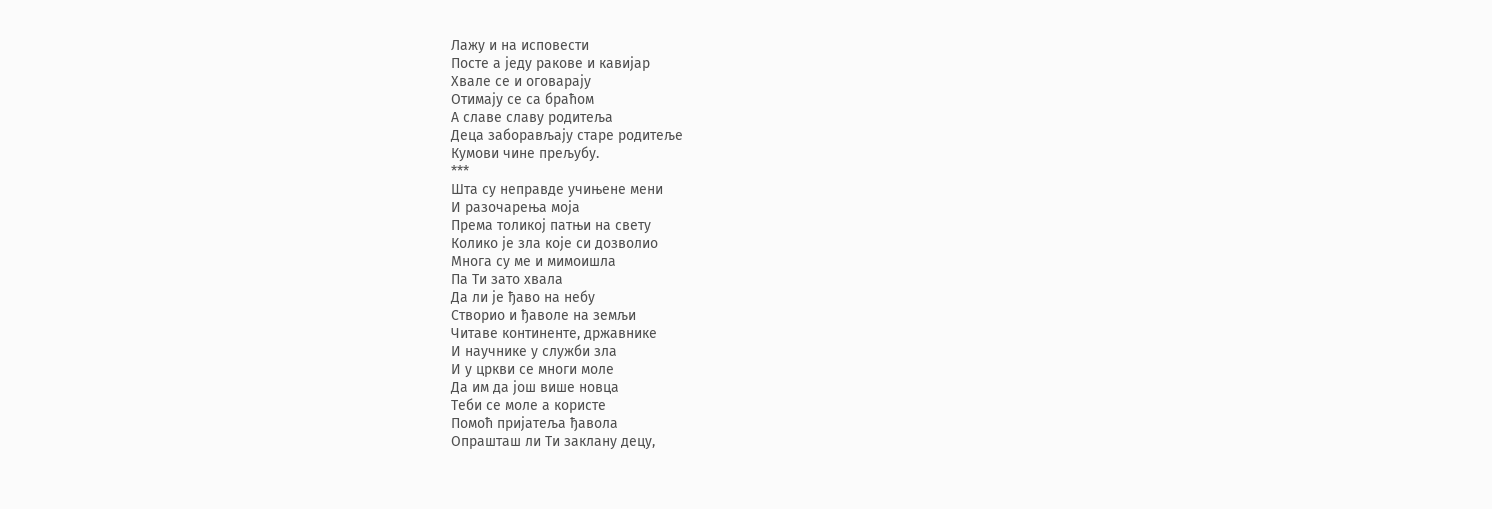Лажу и на исповести
Посте а једу ракове и кавијар
Хвале се и оговарају
Отимају се са браћом
А славе славу родитеља
Деца заборављају старе родитеље
Кумови чине прељубу.
***
Шта су неправде учињене мени
И разочарења моја
Према толикој патњи на свету
Колико је зла које си дозволио
Многа су ме и мимоишла
Па Ти зато хвала
Да ли је ђаво на небу
Створио и ђаволе на земљи
Читаве континенте, државнике
И научнике у служби зла
И у цркви се многи моле
Да им да још више новца
Теби се моле а користе
Помоћ пријатеља ђавола
Опрашташ ли Ти заклану децу,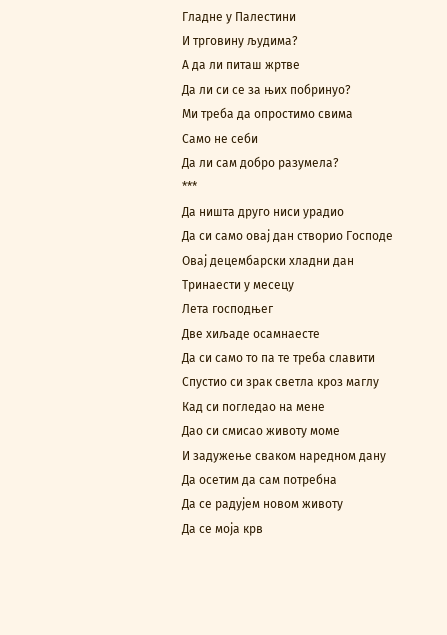Гладне у Палестини
И трговину људима?
А да ли питаш жртве
Да ли си се за њих побринуо?
Ми треба да опростимо свима
Само не себи
Да ли сам добро разумела?
***
Да ништа друго ниси урадио
Да си само овај дан створио Господе
Овај децембарски хладни дан
Тринаести у месецу
Лета господњег
Две хиљаде осамнаесте
Да си само то па те треба славити
Спустио си зрак светла кроз маглу
Кад си погледао на мене
Дао си смисао животу моме
И задужење сваком наредном дану
Да осетим да сам потребна
Да се радујем новом животу
Да се моја крв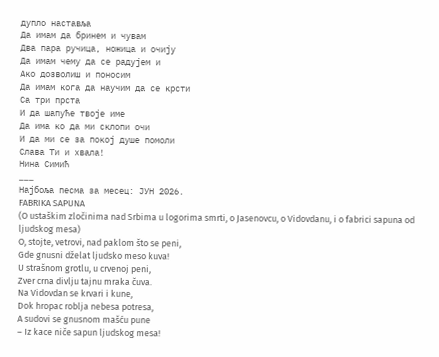дупло наставља
Да имам да бринем и чувам
Два пара ручица, ножица и очију
Да имам чему да се радујем и
Ако дозволиш и поносим
Да имам кога да научим да се крсти
Са три прста
И да шапуће твоје име
Да има ко да ми склопи очи
И да ми се за покој душе помоли
Слава Ти и хвала!
Нина Симић
___
Најбоља песма за месец: ЈУН 2026.
FABRIKA SAPUNA
(O ustaškim zločinima nad Srbima u logorima smrti, o Jasenovcu, o Vidovdanu, i o fabrici sapuna od ljudskog mesa)
O, stojte, vetrovi, nad paklom što se peni,
Gde gnusni dželat ljudsko meso kuva!
U strašnom grotlu, u crvenoj peni,
Zver crna divlju tajnu mraka čuva.
Na Vidovdan se krvari i kune,
Dok hropac roblja nebesa potresa,
A sudovi se gnusnom mašću pune
– Iz kace niče sapun ljudskog mesa!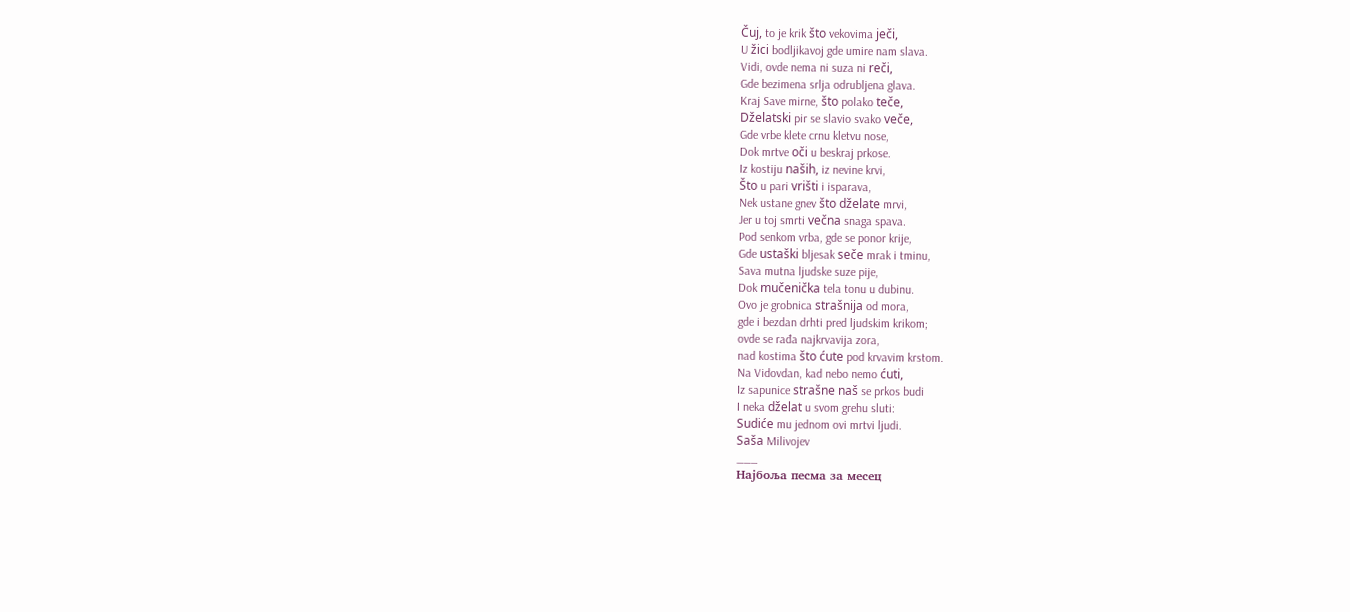Čuj, to je krik što vekovima ječi,
U žici bodljikavoj gde umire nam slava.
Vidi, ovde nema ni suza ni reči,
Gde bezimena srlja odrubljena glava.
Kraj Save mirne, što polako teče,
Dželatski pir se slavio svako veče,
Gde vrbe klete crnu kletvu nose,
Dok mrtve oči u beskraj prkose.
Iz kostiju naših, iz nevine krvi,
Što u pari vrišti i isparava,
Nek ustane gnev što dželate mrvi,
Jer u toj smrti večna snaga spava.
Pod senkom vrba, gde se ponor krije,
Gde ustaški bljesak seče mrak i tminu,
Sava mutna ljudske suze pije,
Dok mučenička tela tonu u dubinu.
Ovo je grobnica strašnija od mora,
gde i bezdan drhti pred ljudskim krikom;
ovde se rađa najkrvavija zora,
nad kostima što ćute pod krvavim krstom.
Na Vidovdan, kad nebo nemo ćuti,
Iz sapunice strašne naš se prkos budi
I neka dželat u svom grehu sluti:
Sudiće mu jednom ovi mrtvi ljudi.
Saša Milivojev
___
Најбоља песма за месец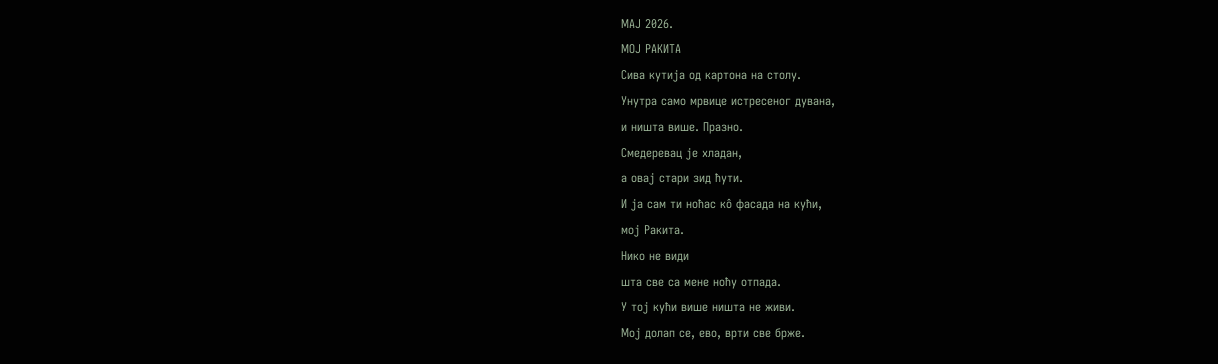МАЈ 2026.
МОЈ РАКИТА
Сива кутија од картона на столу.
Унутра само мрвице истресеног дувана,
и ништа више. Празно.
Смедеревац је хладан,
а овај стари зид ћути.
И ја сам ти ноћас кô фасада на кући,
мој Ракита.
Нико не види
шта све са мене ноћу отпада.
У тој кући више ништа не живи.
Мој долап се, ево, врти све брже.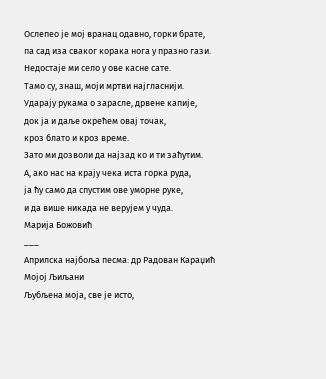Ослепео је мој вранац одавно, горки брате,
па сад иза сваког корака нога у празно гази.
Недостаје ми село у ове касне сате.
Тамо су, знаш, моји мртви најгласнији.
Ударају рукама о зарасле, дрвене капије,
док ја и даље окрећем овај точак,
кроз блато и кроз време.
Зато ми дозволи да најзад ко и ти заћутим.
А, ако нас на крају чека иста горка руда,
ја ћу само да спустим ове уморне руке,
и да више никада не верујем у чуда.
Марија Божовић
___
Априлска најбоља песма: др Радован Караџић
Мојој Љиљани
Љубљена моја, све је исто,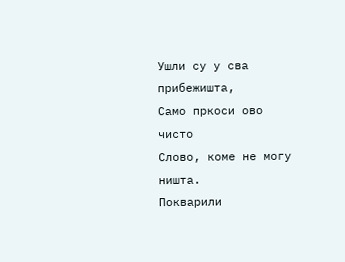Ушли су у сва прибежишта,
Само пркоси ово чисто
Слово, коме не могу ништа.
Покварили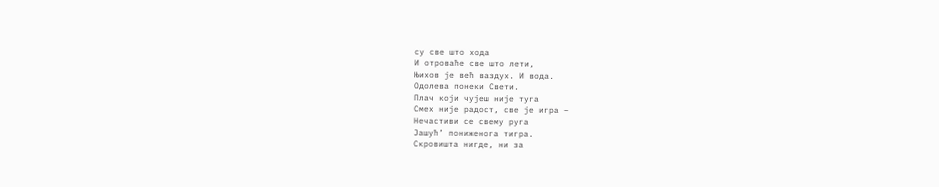су све што хода
И отроваће све што лети,
Њихов је већ ваздух. И вода.
Одолева понеки Свети.
Плач који чујеш није туга
Смех није радост, све је игра –
Нечастиви се свему руга
Јашућ’ пониженога тигра.
Скровишта нигде, ни за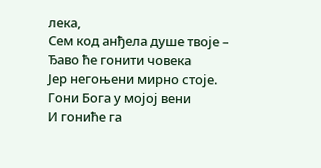лека,
Сем код анђела душе твоје –
Ђаво ће гонити човека
Јер негоњени мирно стоје.
Гони Бога у мојој вени
И гониће га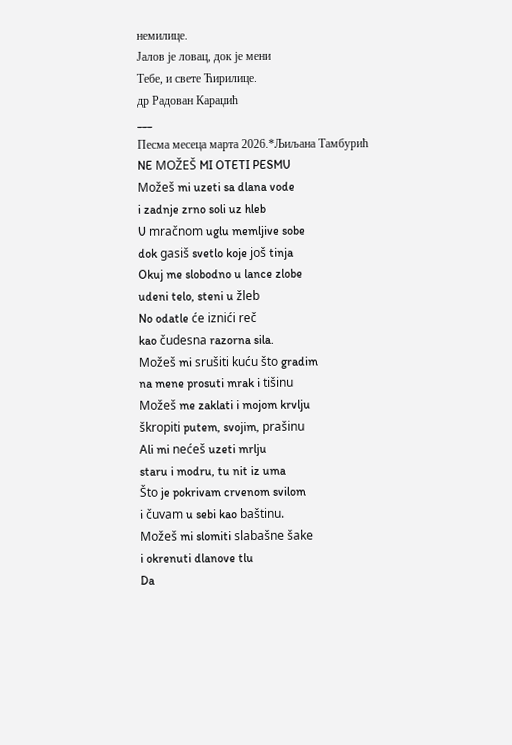немилице.
Јалов је ловац, док је мени
Тебе, и свете Ћирилице.
др Радован Караџић
___
Песма месеца марта 2026.*Љиљана Тамбурић
NE MOŽEŠ MI OTETI PESMU
Možeš mi uzeti sa dlana vode
i zadnje zrno soli uz hleb
U mračnom uglu memljive sobe
dok gasiš svetlo koje još tinja
Okuj me slobodno u lance zlobe
udeni telo, steni u žleb
No odatle će iznići reč
kao čudesna razorna sila.
Možeš mi srušiti kuću što gradim
na mene prosuti mrak i tišinu
Možeš me zaklati i mojom krvlju
škropiti putem, svojim, prašinu
Ali mi nećeš uzeti mrlju
staru i modru, tu nit iz uma
Što je pokrivam crvenom svilom
i čuvam u sebi kao baštinu.
Možeš mi slomiti slabašne šake
i okrenuti dlanove tlu
Da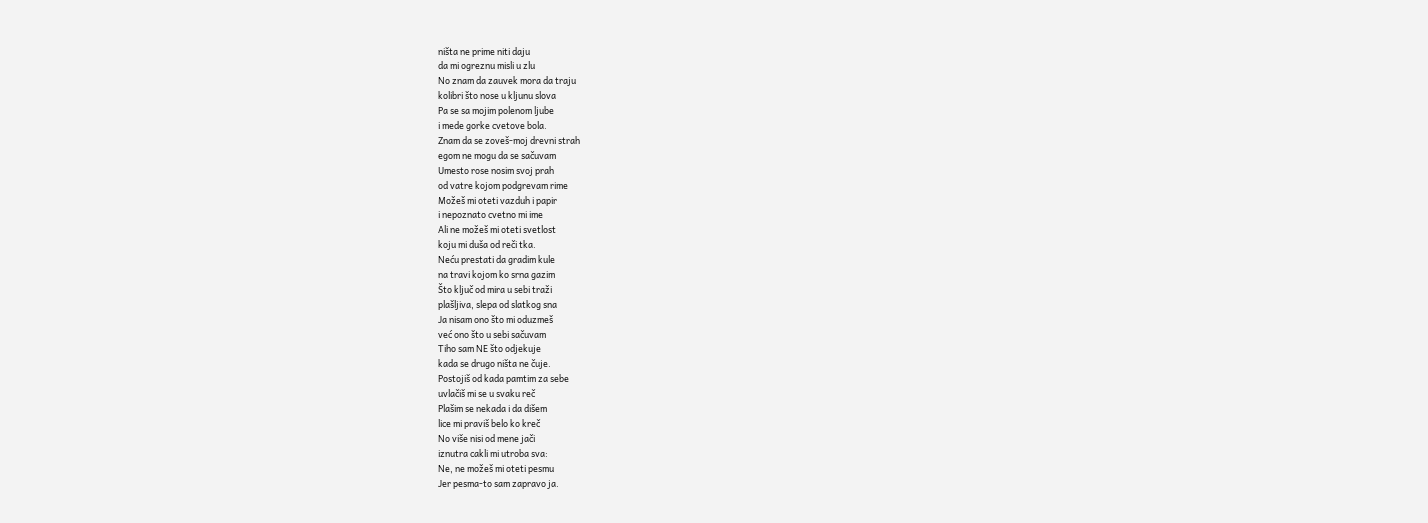ništa ne prime niti daju
da mi ogreznu misli u zlu
No znam da zauvek mora da traju
kolibri što nose u kljunu slova
Pa se sa mojim polenom ljube
i mede gorke cvetove bola.
Znam da se zoveš-moj drevni strah
egom ne mogu da se sačuvam
Umesto rose nosim svoj prah
od vatre kojom podgrevam rime
Možeš mi oteti vazduh i papir
i nepoznato cvetno mi ime
Ali ne možeš mi oteti svetlost
koju mi duša od reči tka.
Neću prestati da gradim kule
na travi kojom ko srna gazim
Što ključ od mira u sebi traži
plašljiva, slepa od slatkog sna
Ja nisam ono što mi oduzmeš
već ono što u sebi sačuvam
Tiho sam NE što odjekuje
kada se drugo ništa ne čuje.
Postojiš od kada pamtim za sebe
uvlačiš mi se u svaku reč
Plašim se nekada i da dišem
lice mi praviš belo ko kreč
No više nisi od mene jači
iznutra cakli mi utroba sva:
Ne, ne možeš mi oteti pesmu
Jer pesma-to sam zapravo ja.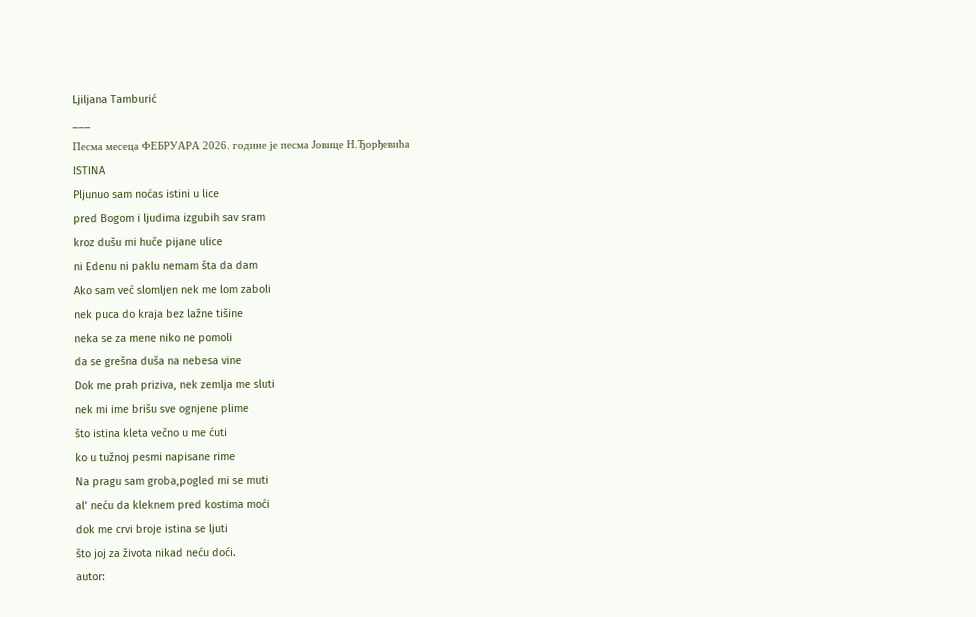Ljiljana Tamburić
___
Песма месеца ФЕБРУАРА 2026. године је песма Јовице Н.Ђорђевића
ISTINA
Pljunuo sam noćas istini u lice
pred Bogom i ljudima izgubih sav sram
kroz dušu mi huče pijane ulice
ni Edenu ni paklu nemam šta da dam
Ako sam već slomljen nek me lom zaboli
nek puca do kraja bez lažne tišine
neka se za mene niko ne pomoli
da se grešna duša na nebesa vine
Dok me prah priziva, nek zemlja me sluti
nek mi ime brišu sve ognjene plime
što istina kleta večno u me ćuti
ko u tužnoj pesmi napisane rime
Na pragu sam groba,pogled mi se muti
al’ neću da kleknem pred kostima moći
dok me crvi broje istina se ljuti
što joj za života nikad neću doći.
autor: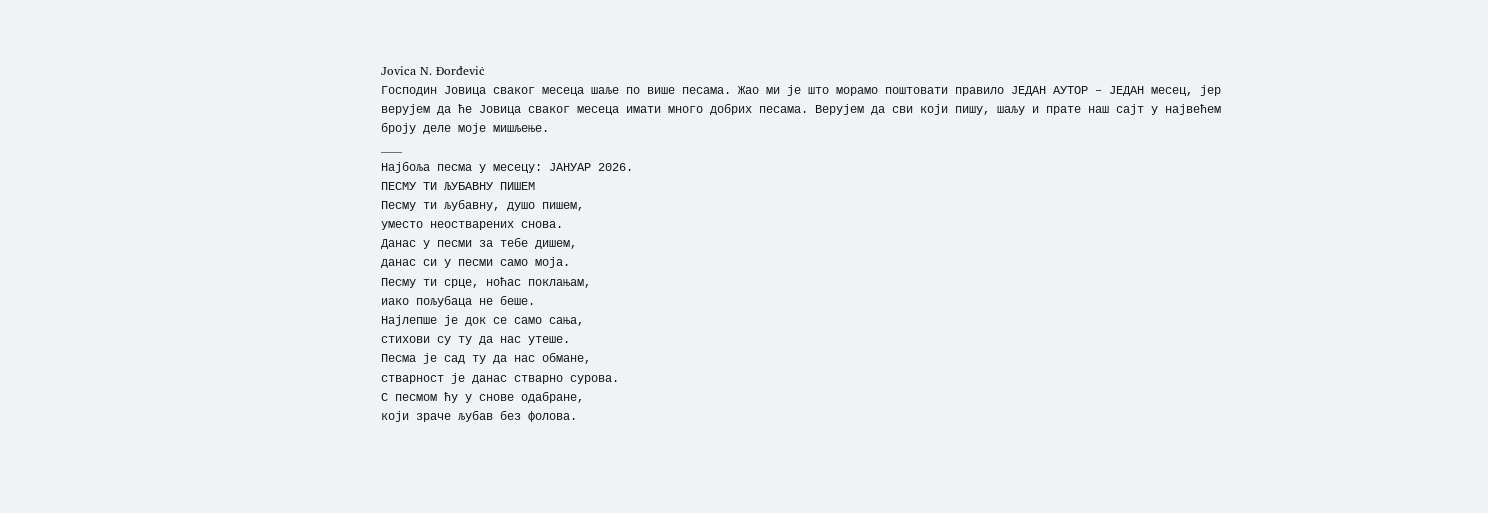Jovica N. Ðorđeviċ
Господин Јовица сваког месеца шаље по више песама. Жао ми је што морамо поштовати правило ЈЕДАН АУТОР – ЈЕДАН месец, јер верујем да ће Јовица сваког месеца имати много добрих песама. Верујем да сви који пишу, шаљу и прате наш сајт у највећем броју деле моје мишљење.
___
Најбоља песма у месецу: ЈАНУАР 2026.
ПЕСМУ ТИ ЉУБАВНУ ПИШЕМ
Песму ти љубавну, душо пишем,
уместо неостварених снова.
Данас у песми за тебе дишем,
данас си у песми само моја.
Песму ти срце, ноћас поклањам,
иако пољубаца не беше.
Најлепше је док се само сања,
стихови су ту да нас утеше.
Песма је сад ту да нас обмане,
стварност је данас стварно сурова.
С песмом ћу у снове одабране,
који зраче љубав без фолова.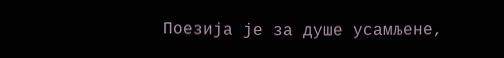Поезија је за душе усамљене,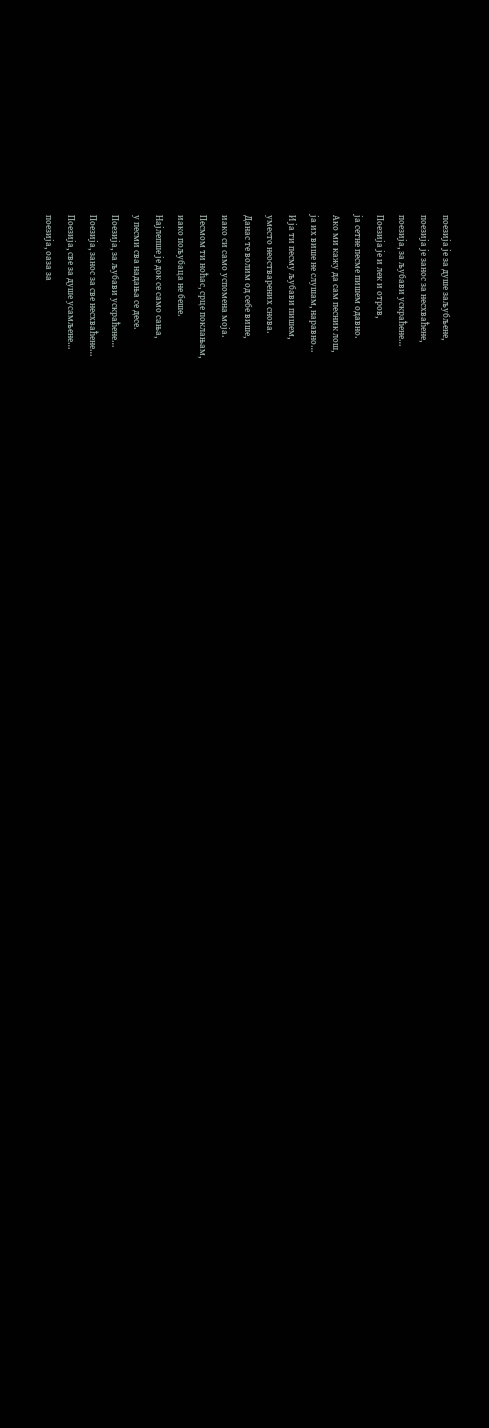поезија је за душе заљубљене,
поезија је занос за несхваћене,
поезија, за љубави ускраћене…
Поезија је и лек и отров,
ја сетне песме пишем одавно.
Ако ми кажу да сам песник лош,
ја их више не слушам, наравно…
И ја ти песму љубави пишем,
уместо неостварених снова.
Данас те волим од себе више,
иако си само успомена моја.
Песмом ти ноћас, срце поклањам,
иако пољубаца не беше.
Најлепше је док се само сања,
у песми сва надања се десе.
Поезија, за љубави ускраћене…
Поезија, занос за све несхваћене…
Поезија, све за душе усамљене…
поезија, оаза за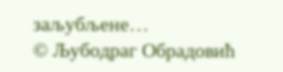заљубљене…
© Љубодраг Обрадовић